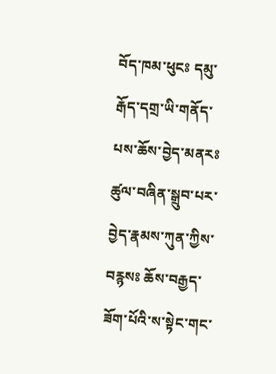བོད་ཁམ་ཕུངཿ དམུ་རྒོད་དགྲ་ཡི་གནོད་པས་ཆོས་བྱེད་མནརཿ ཚུལ་བཞིན་སྒྲུབ་པར་བྱེད་རྣམས་ཀུན་ཀྱིས་བརྙསཿ ཆོས་བརྒྱད་ཟོག་པོའི་ས་སྟེང་གང་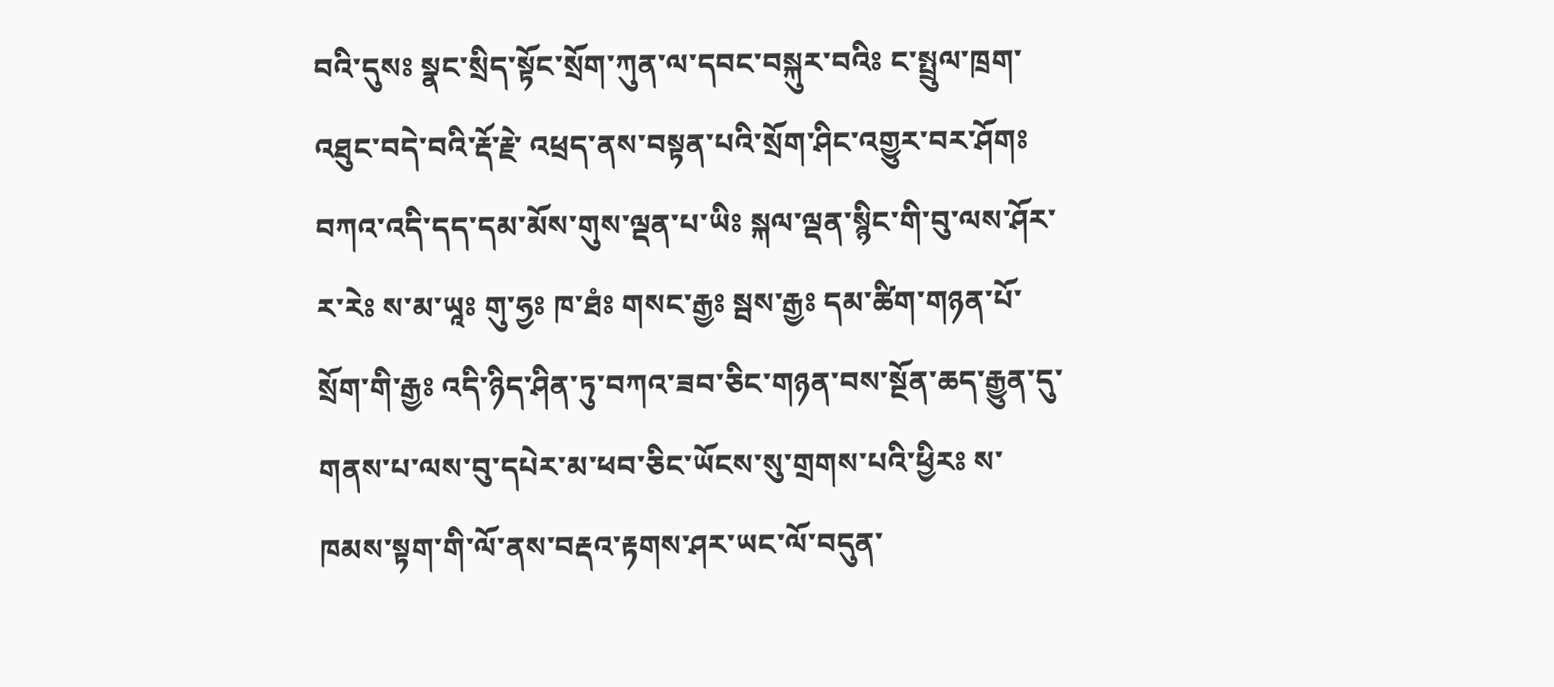བའི་དུསཿ སྣང་སྲིད་སྟོང་སྲོག་ཀུན་ལ་དབང་བསྐུར་བའིཿ ང་སྤྲུལ་ཁྲག་འཐུང་བདེ་བའི་རྡོ་རྗེ་ འཕྲད་ནས་བསྟན་པའི་སྲོག་ཤིང་འགྱུར་བར་ཤོགཿ བཀའ་འདི་དད་དམ་མོས་གུས་ལྡན་པ་ཡིཿ སྐལ་ལྡན་སྙིང་གི་བུ་ལས་ཤོར་ར་རེཿ ས་མ་ཡཱཿ གུ་ཧྱཿ ཁ་ཐཾཿ གསང་རྒྱཿ སྦས་རྒྱཿ དམ་ཚིག་གཉན་པོ་སྲོག་གི་རྒྱཿ འདི་ཉིད་ཤིན་ཏུ་བཀའ་ཟབ་ཅིང་གཉན་བས་སྔོན་ཆད་རྒྱུན་དུ་གནས་པ་ལས་བུ་དཔེར་མ་ཕབ་ཅིང་ཡོངས་སུ་གྲགས་པའི་ཕྱིརཿ ས་ཁམས་སྟག་གི་ལོ་ནས་བརྡའ་རྟགས་ཤར་ཡང་ལོ་བདུན་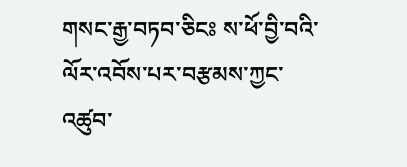གསང་རྒྱ་བཏབ་ཅིངཿ ས་ཕོ་བྱི་བའི་ལོར་འབོས་པར་བརྩམས་ཀྱང་འཚུབ་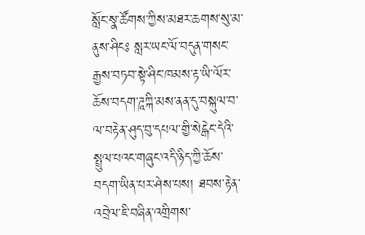སློང་སྣ་ཚོགས་ཀྱིས་མཐར་ཆགས་སུ་མ་ནུས་ཤིངཿ སླར་ཡང་ལོ་བདུན་གསང་རྒྱས་བཏབ་སྟེ་ཤིང་ཁམས་རྟ་ཡི་ལོར་ཆོས་བདག་ཌཱཀྐི་མས་ནན་དུ་བསྐུལ་བ་ལ་བརྟེན་ཤུད་བུ་དཔལ་གྱི་སེངྒེང་དེའི་སྤྲུལ་པའང་གཞུང་འདི་ཉིད་ཀྱི་ཆོས་བདག་ཡིན་པར་ཤེས་པས། ཐབས་རྟེན་འབྲེལ་ཇི་བཞིན་འགྲིགས་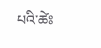པའི་ཚེཿ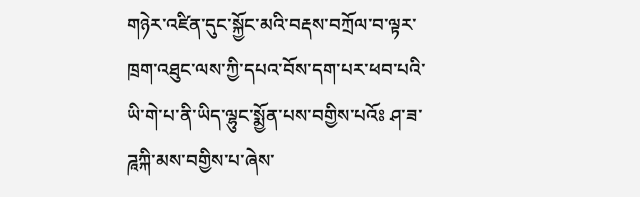གཉེར་འཛིན་དུང་སྐྱོང་མའི་བརྡས་བཀྲོལ་བ་ལྟར་ཁྲག་འཐུང་ལས་ཀྱི་དཔའ་བོས་དག་པར་ཕབ་པའི་ཡི་གེ་པ་ནི་ཡིད་ལྷུང་སྨྱོན་པས་བགྱིས་པའོཿ ཤ་ཟ་ཌཱཀྐི་མས་བགྱིས་པ་ཞེས་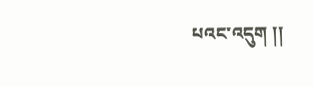པའང་འདུག །།